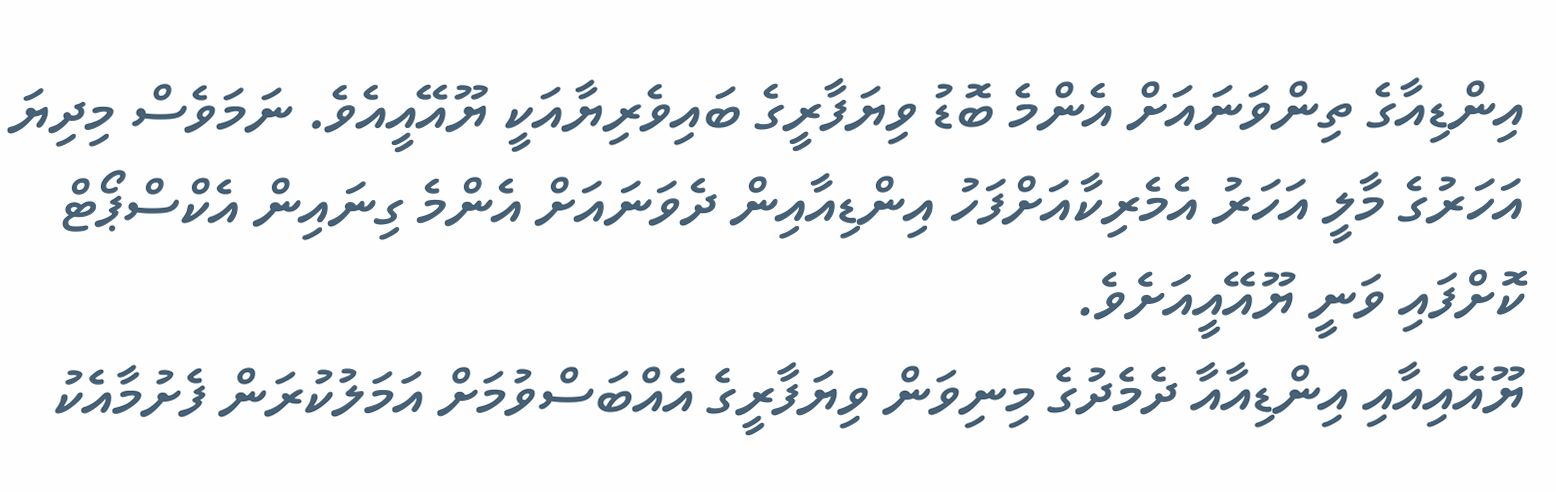އިންޑިއާގެ ތިންވަނައަށް އެންމެ ބޮޑު ވިޔަފާރީގެ ބައިވެރިޔާއަކީ ޔޫއޭއީއެވެ. ނަމަވެސް މިދިޔަ އަހަރުގެ މާލީ އަހަރު އެމެރިކާއަށްފަހު އިންޑިއާއިން ދެވަނައަށް އެންމެ ގިނައިން އެކްސްޕޯޓް ކޮށްފައި ވަނީ ޔޫއޭއީއަށެވެ.
ޔޫއޭއިއާއި އިންޑިއާއާ ދެމެދުގެ މިނިވަން ވިޔަފާރީގެ އެއްބަސްވުމަށް އަމަލުކުރަން ފެށުމާއެކު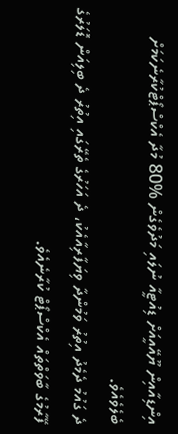އިންޑިއާއިން ޔޫއޭއީއަށް ޑިއުޓީއާ ނުލައި މަދުވެގެން %80 މުދާ އެކްސްޕޯޓްކުރާނެކަމަށް ބެލެވެއެވެ.
ދެ ގައުމު ދެމެދު އިތުރު ވަމުންދާ ވިޔަފާރިއާއެކު، ދެ އަހަރުގެ ތެރޭގައި އިތުރު ދެ ބިލިއަން ޑޮލަރުގެ ފޭރާމުގެ ބާވަތްތައް އެކްސްޕޯޓް ކުރާނެއެވެ.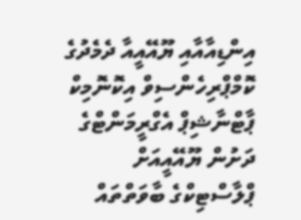އިންޑިއާއާއި ޔޫއޭއީއާ ދެމެދުގެ ކޮމްޕްރިހެންސިވް އިކޮނޮމިކް ޕާޓްނާޝިޕް އެގްރީމަންޓްގެ ދަށުން ޔޫއޭއީއަށް ޕްލާސްޓިކްގެ ބާވަތްތައް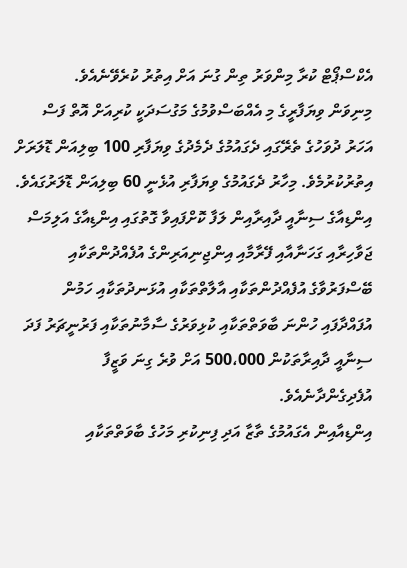އެކްސްޕޯޓް ކުރާ މިންވަރު ތިން ގުނަ އަށް އިތުރު ކުރެވޭނެއެވެ.
މިނިވަން ވިޔަފާރީގެ މި އެއްބަސްވުމުގެ މަގުސަދަކީ ކުރިއަށް އޮތް ފަސް އަހަރު ދުވަހުގެ ތެރޭގައި ދެގައުމުގެ ދެމެދުގެ ވިޔަފާރި 100 ބިލިއަން ޑޮލަރަށް އިތުރުކުރުމެވެ. މިހާރު ދެގައުމުގެ ވިޔަފާރި އުޅެނީ 60 ބިލިއަން ޑޮލަރުގައެވެ.
އިންޑިއާގެ ސިނާއީ ދާއިރާއިން ލަފާ ކޮށްފައިވާ ގޮތުގައި އިންޑިއާގެ އަލިމަސް ޖަވާހިރާއި ގަހަނާއާއި ފޭރާމާއި އިންޖިނިއަރިންގެ އުފެއްދުންތަކާއި ބޭސްފަރުވާގެ އުފެއްދުންތަކާއި އާލާތްތަކާއި އުޅަނދުތަކާއި ހަމުން އުފައްދާފައި ހުންނަ ބާވަތްތަކާއި ކުޅިވަރުގެ ސާމާނުތަކާއި ފަރުނީޗަރު ފަދަ ސިނާއީ ދާއިރާތަކުން 500،000 އަށް ވުރެ ގިނަ ވަޒީފާ އުފެދިގެންދާނެއެވެ.
އިންޑިއާއިން އެގައުމުގެ ތާޒާ އަދި ފިނިކުރި މަހުގެ ބާވަތްތަކާއި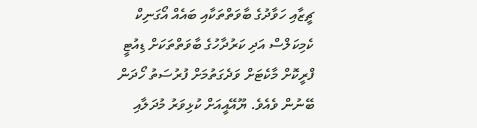ޗީޒާއި ހަވާދުގެ ބާވަތްތަކާއި ބައެއް އޯގަނިކް ކެމިކަލްސް އަދި ކަރުދާހުގެ ބާވަތްތަކަށް ޑިއުޓީ ފްރީކޮށް މާކެޓަށް ވަދެގަތުމަށް ފުރުސަތު ހޯދަން ބޭނުން ވެއެވެ. ޔޫއޭއީއަށް ކުޅިވަރު މުދަލާއި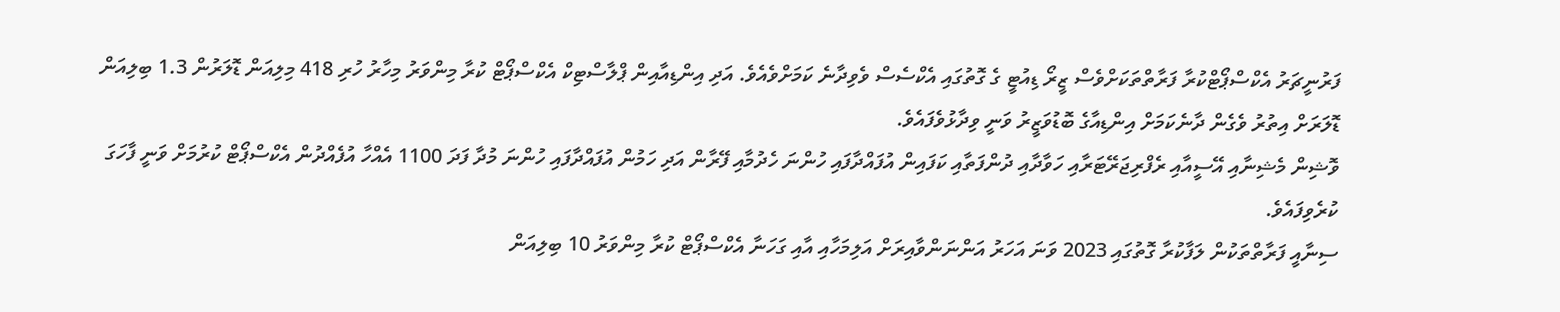ފަރުނީޗަރު އެކްސްޕޯޓްކުރާ ފަރާތްތަކަށްވެސް ޒީރޯ ޑިއުޓީ ގެ ގޮތުގައި އެކްސެސް ވެވިދާނެ ކަމަށްވެއެވެ. އަދި އިންޑިއާއިން ޕްލާސްޓިކް އެކްސްޕޯޓް ކުރާ މިންވަރު މިހާރު ހުރި 418 މިލިއަން ޑޮލަރުން 1.3 ބިލިއަން ޑޮލަރަށް އިތުރު ވެގެން ދާނެކަމަށް އިންޑިއާގެ ބޮޑުވަޒީރު ވަނީ ވިދާޅުވެފައެވެ.
ވޮޝިން މެޝިނާއި އޭސީއާއި ރެފްރިޖަރޭޓަރާއި ހަވާދާއި ދުންފަތާއި ކަފައިން އުފައްދާފައި ހުންނަ ހެދުމާއި ފޭރާން އަދި ހަމުން އުފައްދާފައި ހުންނަ މުދާ ފަދަ 1100 އެއްހާ އުފެއްދުން އެކްސްޕޯޓް ކުރުމަށް ވަނީ ފާހަގަ ކުރެވިފައެވެ.
ސިނާއީ ފަރާތްތަކުން ލަފާކުރާ ގޮތުގައި 2023 ވަނަ އަހަރު އަންނަންވާއިރަށް އަލިމަހާއި އާއި ގަހަނާ އެކްސްޕޯޓް ކުރާ މިންވަރު 10 ބިލިއަން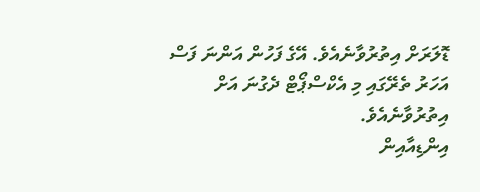ޑޮލަރަށް އިތުރުވާނެއެވެ. އޭގެ ފަހުން އަންނަ ފަސް އަހަރު ތެރޭގައި މި އެކްސްޕޯޓް ދެގުނަ އަށް އިތުރުވާނެއެވެ.
އިންޑިއާއިން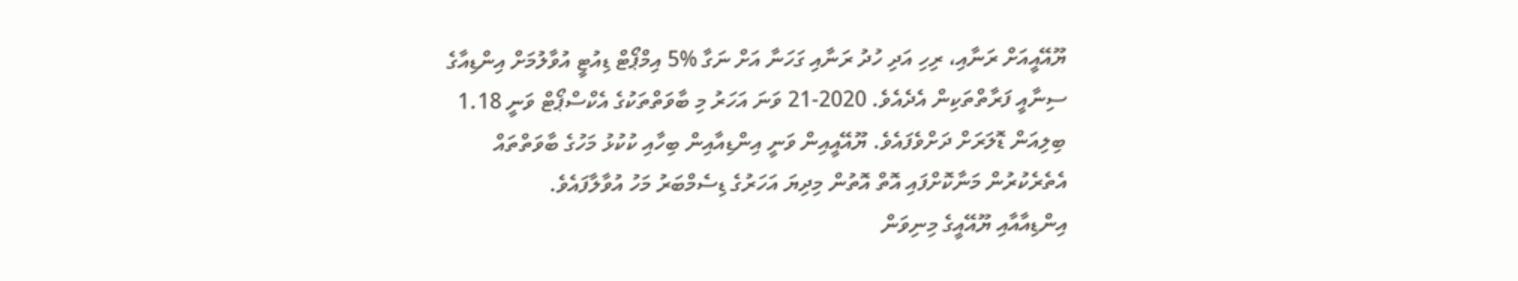ޔޫއޭއީއަށް ރަނާއި، ރިހި އަދި ހުދު ރަނާއި ގަހަނާ އަށް ނަގާ %5 އިމްޕޯޓް ޑިއުޓީ އުވާލުމަށް އިންޑިއާގެ ސިނާއީ ފަރާތްތަކިން އެދެއެވެ. 2020-21 ވަނަ އަހަރު މި ބާވަތްތަކުގެ އެކްސްޕޯޓް ވަނީ 1.18 ބިލިއަން ޑޮލަރަށް ދަށްވެފައެވެ. ޔޫއޭއީއިން ވަނީ އިންޑިއާއިން ބިހާއި ކުކުޅު މަހުގެ ބާވަތްތައް އެތެރެކުރުން މަނާކޮށްފައި އޮތް އޮތުން މިދިޔަ އަހަރުގެ ޑިސެމްބަރު މަހު އުވާލާފައެވެ.
އިންޑިއާއާއި ޔޫއޭއީގެ މިނިވަން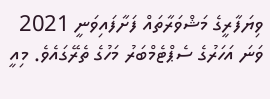ވިޔަފާރީގެ މަޝްވަރާތައް ފަށާފައިވަނީ 2021 ވަނަ އަހަރުގެ ސެޕްޓެމްބަރު މަހުގެ ތެރޭގައެވެ. މިއީ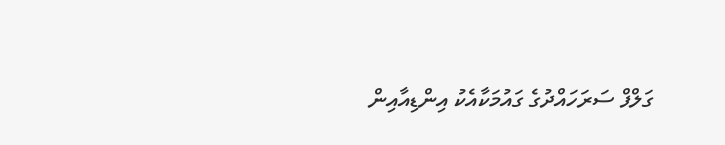ގަލްފް ސަރަހައްދުގެ ގައުމަކާއެކު އިންޑިއާއިން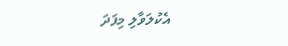އެކުލަވާލި މިފަދަ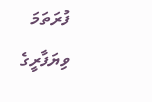ފުރަތަމަ ވިޔަފާރީގެ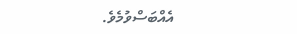އެއްބަސްވުމެވެ.